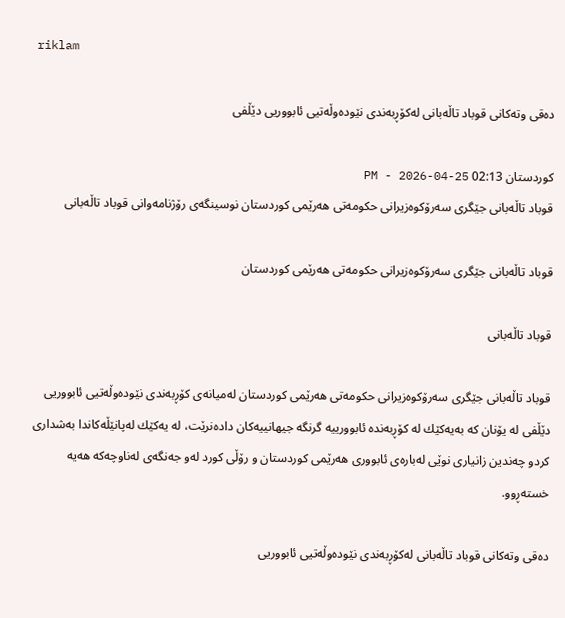riklam

ده‌قی وته‌كانی قوباد تاڵه‌بانی له‌كۆڕ‌به‌ندی نێوده‌وڵه‌تیی ئابووریی دێڵفی

کوردستان 02:13 PM - 2026-04-25
قوباد تاڵه‌بانی جێگری سه‌رۆكوه‌زیرانی حكومه‌تی هه‌رێمی كوردستان نوسینگەی رۆژنامەوانی قوباد تاڵەبانی

قوباد تاڵه‌بانی جێگری سه‌رۆكوه‌زیرانی حكومه‌تی هه‌رێمی كوردستان

قوباد تاڵەبانی

قوباد تاڵه‌بانی جێگری سه‌رۆكوه‌زیرانی حكومه‌تی هه‌رێمی كوردستان له‌میانه‌ی كۆڕ‌به‌ندی نێوده‌وڵه‌تیی ئابووریی دێڵفی له‌ یۆنان كه‌ به‌یه‌كێك له‌ كۆڕبه‌نده‌ ئابوورییه‌ گرنگه‌ جیهانییه‌كان داده‌نرێت، له‌ یه‌كێك له‌پانێڵه‌كاندا به‌شداری كردو چه‌ندین زانیاری نوێی له‌باره‌ی ئابووری هه‌رێمی كوردستان و رۆڵی كورد له‌و جه‌نگه‌ی له‌ناوچه‌كه‌ هه‌یه‌ خسته‌ڕوو.

ده‌قی وته‌كانی قوباد تاڵه‌بانی له‌كۆڕ‌به‌ندی نێوده‌وڵه‌تیی ئابووریی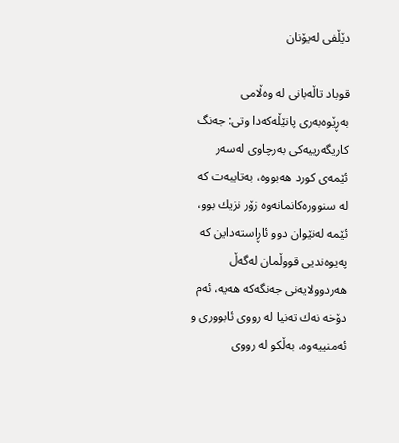دێڵفی له‌یۆنان

قوباد تاڵه‌بانی له‌ وه‌ڵامی به‌ڕێوه‌به‌ری پانێڵه‌كه‌دا وتی: جه‌نگ كاریگه‌رییه‌كی به‌رچاوی له‌سه‌ر ئێمه‌ی كورد هه‌بووه‌، به‌تایبه‌ت كه‌ له‌ سنووره‌كانمانه‌وه‌ زۆر نزیك بوو، ئێمه‌ له‌نێوان دوو ئاڕاسته‌داین كه‌ په‌یوه‌ندیی قووڵمان له‌گه‌ڵ هه‌ردوولایه‌نی جه‌نگه‌كه‌ هه‌یه‌، ئه‌م دۆخه‌ نه‌ك ته‌نیا له‌ رووی ئابووری و ئه‌منییه‌وه‌، به‌ڵكو له‌ رووی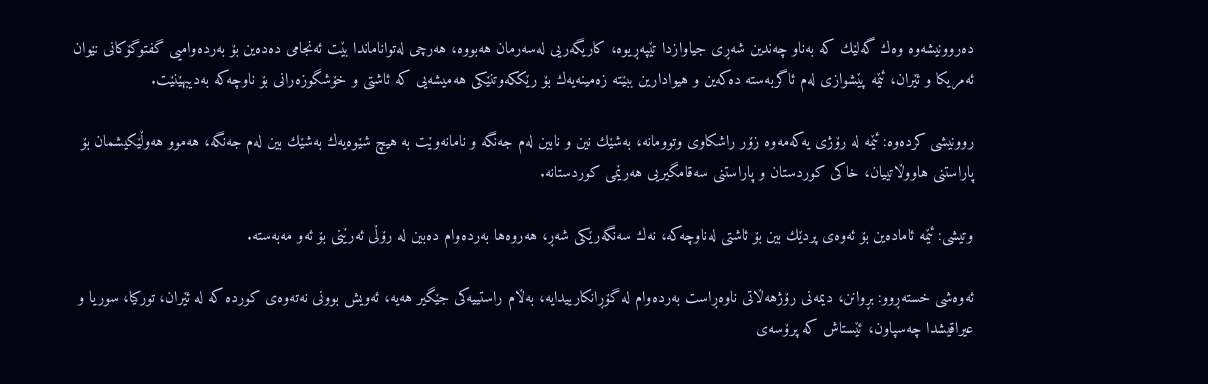ده‌روونیشه‌وه‌ وه‌ك گه‌لێك كه‌ به‌ناو چه‌ندین شه‌ڕ‌ی جیاوازدا تێپه‌ڕ‌یوه‌، كاریگه‌ریی له‌سه‌رمان هه‌بووه‌، هه‌رچی له‌تواناماندا بێت ئه‌نجامی ده‌ده‌ین بۆ به‌رده‌وامیی گفتوگۆكانی نێوان ئه‌مریكا و ئێران، ئێمه‌ پێشوازی له‌م ئاگربه‌سته‌ ده‌كه‌ین و هیوادارین ببێته‌ زه‌مینه‌یه‌ك بۆ رێككه‌وتنێكی هه‌میشه‌یی كه‌ ئاشتی و خۆشگوزه‌رانی بۆ ناوچه‌كه‌ به‌دیبهێنێت.

روونیشی كرده‌وه‌: ئێمه‌ له‌ رۆژی یه‌كه‌مه‌وه‌ زۆر راشكاوی وتوومانه‌، به‌شێك نین و نابین له‌م جه‌نگه‌ و نامانه‌وێت به‌ هیچ شێوه‌یه‌ك به‌شێك بین له‌م جه‌نگه‌، هه‌موو هه‌وڵێكیشمان بۆ پاراستنی هاووڵاتییان، خاكی كوردستان و پاراستنی سه‌قامگیریی هه‌رێمی كوردستانه‌.

وتیشی: ئێمه‌ ئاماده‌ین بۆ ئه‌وه‌ی پردێك بین بۆ ئاشتی له‌ناوچه‌كه‌، نه‌ك سه‌نگه‌رێكی شه‌ڕ‌، هه‌روه‌ها به‌رده‌وام ده‌بین له‌ رۆڵی ئه‌رێنی بۆ ئه‌و مه‌به‌سته‌.

ئه‌وه‌شی خسته‌ڕ‌وو: بڕ‌وانن، دیمه‌نی رۆژهه‌ڵاتی ناوه‌ڕ‌است به‌رده‌وام له‌ گۆڕ‌انكارییدایه‌، به‌ڵام راستییه‌كی جێگیر هه‌یه‌، ئه‌ویش بوونی نه‌ته‌وه‌ی كورده‌ كه‌ له‌ ئێران، توركیا، سوریا و عیراقیشدا چه‌سپاون، ئێستاش كه‌ پرۆسه‌ی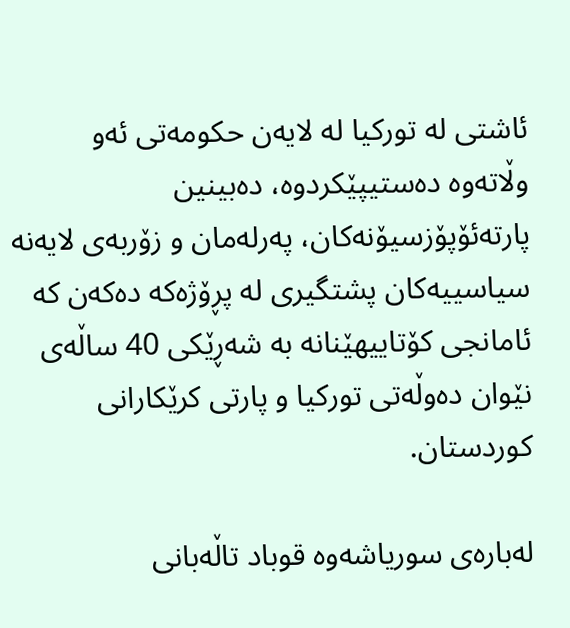ئاشتی له‌ توركیا له‌ لایه‌ن حكومه‌تی ئه‌و وڵاته‌وه‌ ده‌ستیپێكردوه‌، ده‌بینین پارته‌ئۆپۆزسیۆنه‌كان، په‌رله‌مان و زۆربه‌ی لایه‌نه‌ سیاسییه‌كان پشتگیری له‌ پڕ‌ۆژه‌كه‌ ده‌كه‌ن كه‌ ئامانجی كۆتاییهێنانه‌ به‌ شه‌ڕ‌ێكی 40 ساڵه‌ی نێوان ده‌وڵه‌تی توركیا و پارتی كرێكارانی كوردستان.

لەبارەی سوریاشەوە قوباد تاڵەبانی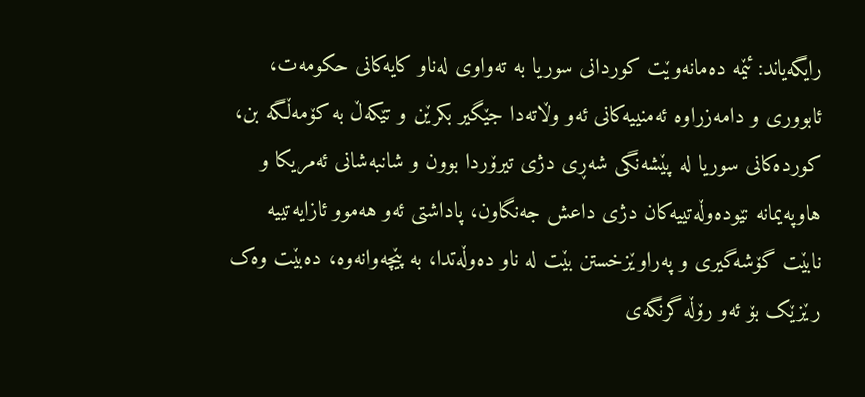رایگەیاند: ئێمە دەمانەوێت کوردانی سوریا بە تەواوی لەناو کایەکانی حکومەت، ئابووری و دامەزراوە ئەمنییەکانی ئەو وڵاتەدا جێگیر بکرێن و تێکەڵ بە کۆمەڵگە بن، کوردەکانی سوریا لە پێشەنگی شەڕی دژی تیرۆردا بوون و شانبەشانی ئەمریکا و هاوپەیمانە نێودەوڵەتییەکان دژی داعش جەنگاون، پاداشتی ئەو هەموو ئازایەتییە نابێت گۆشەگیری و پەراوێزخستن بێت لە ناو دەوڵەتدا، بە پێچەوانەوە، دەبێت وەک رێزێک بۆ ئەو رۆڵە گرنگەی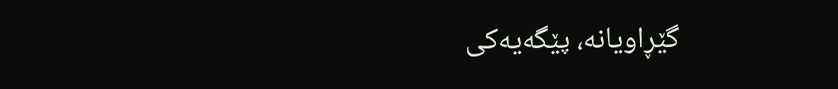گێڕاویانە، پێگەیەکی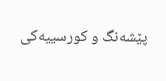پێشەنگ و کورسییەکی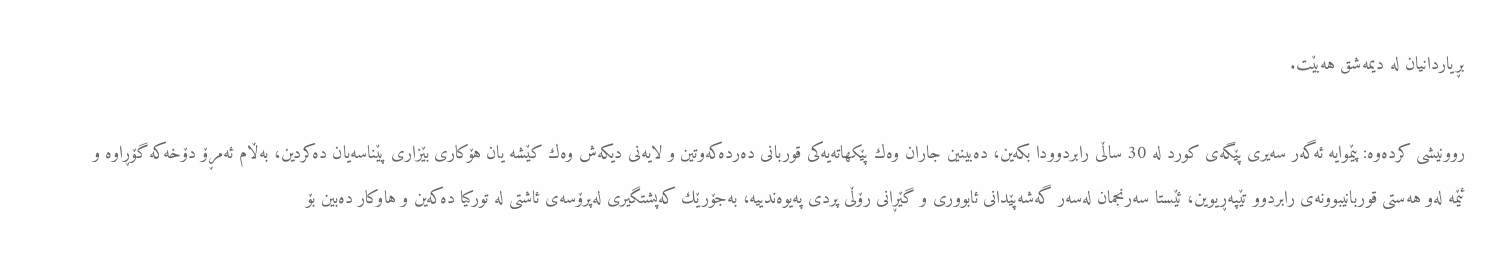بڕیاردانیان لە دیمەشق هەبێت.

روونیشی كرده‌وه‌: پێموایه‌ ئه‌گه‌ر سه‌یری پێگه‌ی كورد له‌ 30 ساڵی رابردوودا بكه‌ین، ده‌بینین جاران وه‌ك پێكهاته‌یه‌كی قوربانی ده‌رده‌كه‌وتین و لایه‌نی دیكه‌ش وه‌ك كێشه‌ یان هۆكاری بێزاری پێناسه‌یان ده‌كردین، به‌ڵام ئه‌مڕ‌ۆ دۆخه‌كه‌ گۆڕ‌اوه‌ و ئێمه‌ له‌و هه‌ستی قوربانیبوونه‌ی رابردوو تێپه‌ڕ‌یوین، ئێستا سه‌رنجمان له‌سه‌ر گه‌شه‌پێدانی ئابووری و گێڕ‌انی رۆڵی پردی په‌یوه‌ندییه‌، به‌جۆرێك كه‌پشتگیری له‌پرۆسه‌ی ئاشتی له‌ توركیا ده‌كه‌ین و هاوكار ده‌بین بۆ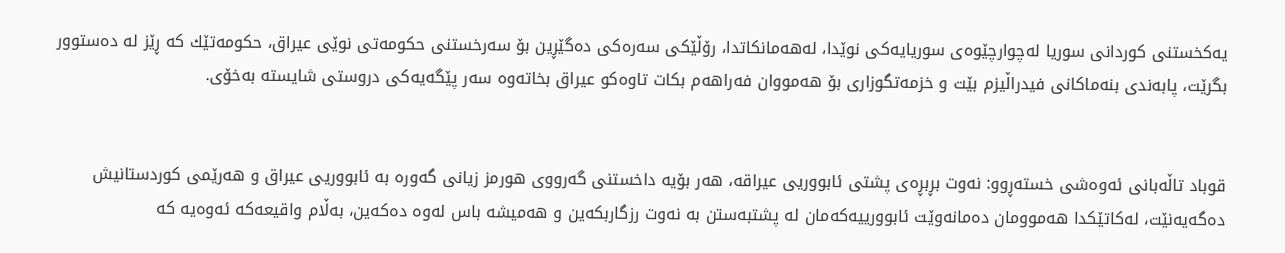یه‌كخستنی كوردانی سوریا له‌چوارچێوه‌ی سوریایه‌كی نوێدا، له‌هه‌مانكاتدا، رۆڵێكی سه‌ره‌كی ده‌گێڕ‌ین بۆ سه‌رخستنی حكومه‌تی نوێی عیراق، حكومه‌تێك كه‌ ڕ‌ێز له‌ ده‌ستوور بگرێت، پابه‌ندی بنه‌ماكانی فیدراڵیزم بێت و خزمه‌تگوزاری بۆ هه‌مووان فه‌راهه‌م بكات تاوه‌كو عیراق بخاته‌وه‌ سه‌ر پێگه‌یه‌كی دروستی شایسته‌ به‌خۆی.


قوباد تاڵه‌بانی ئه‌وه‌شی خسته‌ڕ‌وو: نه‌وت بڕ‌بڕ‌ه‌ی پشتی ئابووریی عیراقه‌، هه‌ر بۆیه‌ داخستنی گه‌رووی هورمز زیانی گه‌وره‌ به‌ ئابووریی عیراق و هه‌رێمی كوردستانیش ده‌گه‌یه‌نێت، له‌كاتێكدا هه‌موومان ده‌مانه‌وێت ئابوورییه‌كه‌مان له‌ پشتبه‌ستن به‌ نه‌وت رزگاربكه‌ین و هه‌میشه‌ باس له‌وه‌ ده‌كه‌ین، به‌ڵام واقیعه‌كه‌ ئه‌وه‌یه‌ كه‌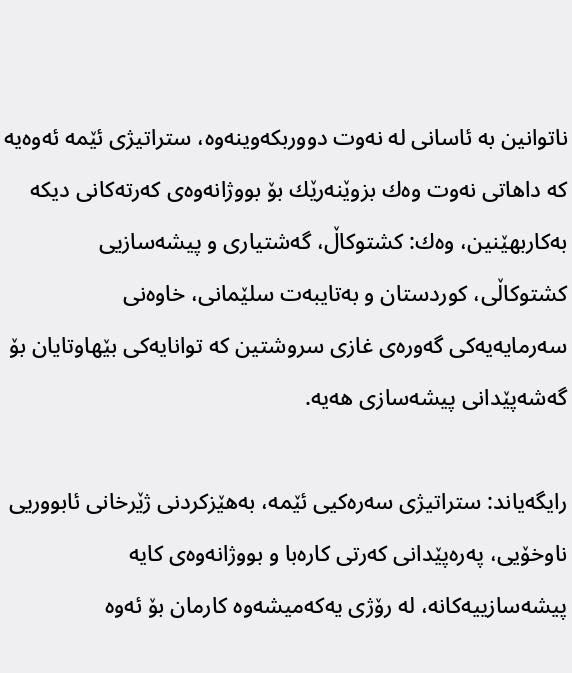ناتوانین به‌ ئاسانی له‌ نه‌وت دووربكه‌وینه‌وه‌، ستراتیژی ئێمه‌ ئه‌وه‌یه‌ كه‌ داهاتی نه‌وت وه‌ك بزوێنه‌رێك بۆ بووژانه‌وه‌ی كه‌رته‌كانی دیكه‌ به‌كاربهێنین، وه‌ك: كشتوكاڵ، گه‌شتیاری و پیشه‌سازیی كشتوكاڵی، كوردستان و به‌تایبه‌ت سلێمانی، خاوه‌نی سه‌رمایه‌یه‌كی گه‌وره‌ی غازی سروشتین كه‌ توانایه‌كی بێهاوتایان بۆ گه‌شه‌پێدانی پیشه‌سازی هه‌یه‌.

رایگه‌یاند: ستراتیژی سه‌ره‌كیی ئێمه‌، به‌هێزكردنی ژێرخانی ئابووریی ناوخۆیی، په‌ره‌پێدانی كه‌رتی كاره‌با و بووژانه‌وه‌ی كایه‌ پیشه‌سازییه‌كانه‌، له‌ رۆژی یه‌كه‌میشه‌وه‌ كارمان بۆ ئه‌وه‌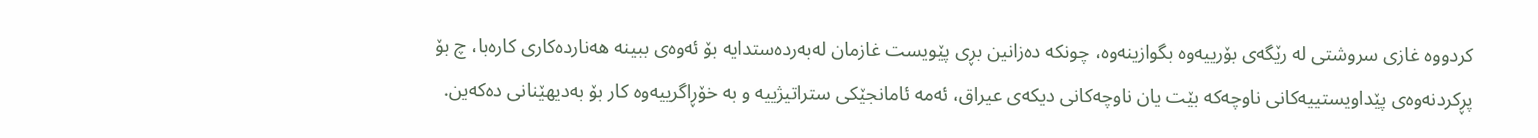كردووه‌ غازی سروشتی له‌ رێگه‌ی بۆرییه‌وه‌ بگوازینه‌وه‌، چونكه‌ ده‌زانین بڕ‌ی پێویست غازمان له‌به‌رده‌ستدایه‌ بۆ ئه‌وه‌ی ببینه‌ هه‌نارده‌كاری كاره‌با، چ بۆ پڕ‌كردنه‌وه‌ی پێداویستییه‌كانی ناوچه‌كه‌ بێت یان ناوچه‌كانی دیكه‌ی عیراق، ئه‌مه‌ ئامانجێكی ستراتیژییه‌ و به‌ خۆڕ‌اگرییه‌وه‌ كار بۆ به‌دیهێنانی ده‌كه‌ین.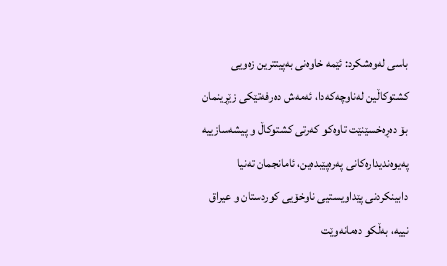باسی له‌وه‌شكرد: ئێمه‌ خاوه‌نی به‌پیتترین زه‌ویی كشتوكاڵین له‌ناوچه‌كه‌دا، ئه‌مه‌ش ده‌رفه‌تێكی زێڕ‌ینمان بۆ ده‌ڕ‌ه‌خسێنێت تاوه‌كو كه‌رتی كشتوكاڵ و پیشه‌سازییه‌ په‌یوه‌ندیداره‌كانی په‌ره‌پێبده‌ین، ئامانجمان ته‌نیا دابینكردنی پێداویستیی ناوخۆیی كوردستان و عیراق نییه‌، به‌ڵكو ده‌مانه‌وێت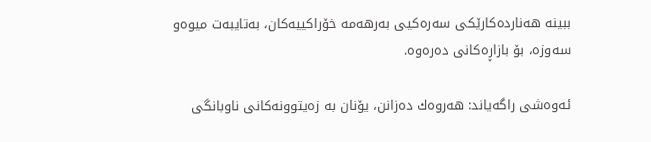ببینه‌ هه‌نارده‌كارێكی سه‌ره‌كیی به‌رهه‌مه‌ خۆراكییه‌كان، به‌تایبه‌ت میوه‌و سه‌وزه‌، بۆ بازاڕ‌ه‌كانی ده‌ره‌وه‌.

ئه‌وه‌شی راگه‌یاند: هه‌روه‌ك ده‌زانن، یۆنان به‌ زه‌یتوونه‌كانی ناوبانگی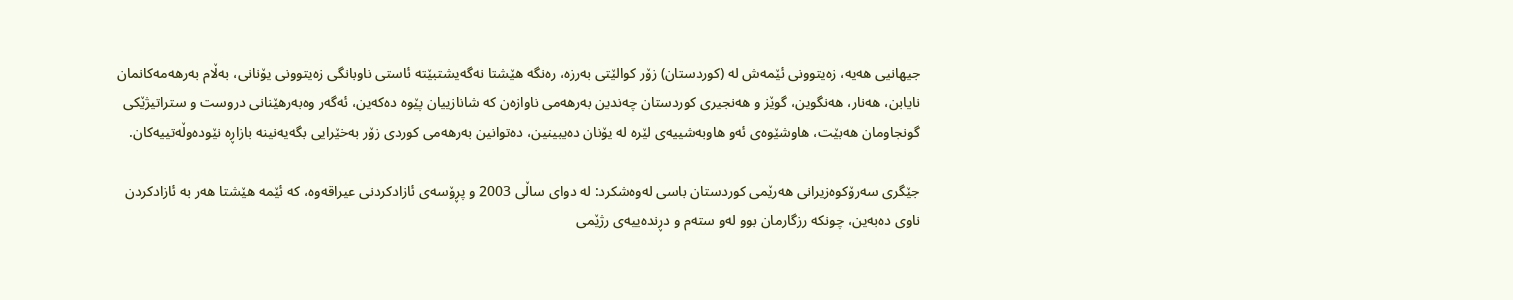جیهانیی هه‌یه‌، زه‌یتوونی ئێمه‌ش له‌ (كوردستان) زۆر كوالێتی به‌رزه‌، ره‌نگه‌ هێشتا نه‌گه‌یشتبێته‌ ئاستی ناوبانگی زه‌یتوونی یۆنانی، به‌ڵام به‌رهه‌مه‌كانمان نایابن، هه‌نار، هه‌نگوین، گوێز و هه‌نجیری كوردستان چه‌ندین به‌رهه‌می ناوازه‌ن كه‌ شانازییان پێوه‌ ده‌كه‌ین، ئه‌گه‌ر وه‌به‌رهێنانی دروست و ستراتیژێكی گونجاومان هه‌بێت، هاوشێوه‌ی ئه‌و هاوبه‌شییه‌ی لێره‌ له‌ یۆنان ده‌یبینین، ده‌توانین به‌رهه‌می كوردی زۆر به‌خێرایی بگه‌یه‌نینه‌ بازاڕ‌ه‌ نێوده‌وڵه‌تییه‌كان.

جێگری سه‌رۆكوه‌زیرانی هه‌رێمی كوردستان باسی له‌وه‌شكرد: له‌ دوای ساڵی 2003 و پڕ‌ۆسه‌ی ئازادكردنی عیراقه‌وه‌، كه‌ ئێمه‌ هێشتا هه‌ر به‌ ئازادكردن ناوی ده‌به‌ین، چونكه‌ رزگارمان بوو له‌و سته‌م و دڕ‌نده‌ییه‌ی رژێمی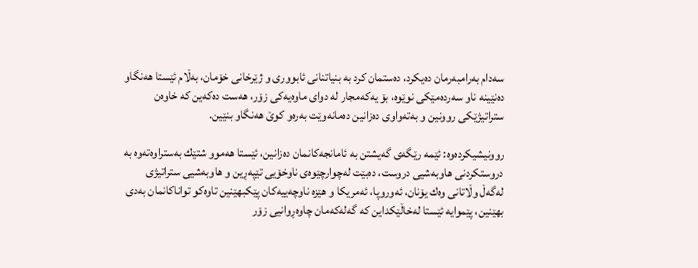سه‌دام به‌رامبه‌رمان ده‌یكرد، ده‌ستمان كرد به‌ بنیاتنانی ئابووری و ژێرخانی خۆمان، به‌ڵام ئێستا هه‌نگاو ده‌نێینه‌ ناو سه‌رده‌مێكی نوێوه‌، بۆ یه‌كه‌مجار له‌ دوای ماوه‌یه‌كی زۆر، هه‌ست ده‌كه‌ین كه‌ خاوه‌ن ستراتیژێكی روونین و به‌ته‌واوی ده‌زانین ده‌مانه‌وێت به‌ره‌و كوێ هه‌نگاو بنێین.

روونیشیكرده‌وه‌: ئێمه‌ رێگه‌ی گه‌یشتن به‌ ئامانجه‌كانمان ده‌زانین، ئێستا هه‌موو شتێك به‌ستراوه‌ته‌وه‌ به‌ دروستكردنی هاوبه‌شیی دروست، ده‌بێت له‌چوارچێوه‌ی ناوخۆیی تێپه‌ڕ‌ین و هاوبه‌شیی ستراتیژی له‌گه‌ڵ وڵاتانی وه‌ك یۆنان، ئه‌وروپا، ئه‌مریكا و هێزه‌ ناوچه‌ییه‌كان پێكبهێنین تاوه‌كو تواناكانمان به‌دی بهێنین، پێموایه‌ ئێستا له‌خاڵێكداین كه‌ گه‌له‌كه‌مان چاوه‌ڕ‌وانیی زۆر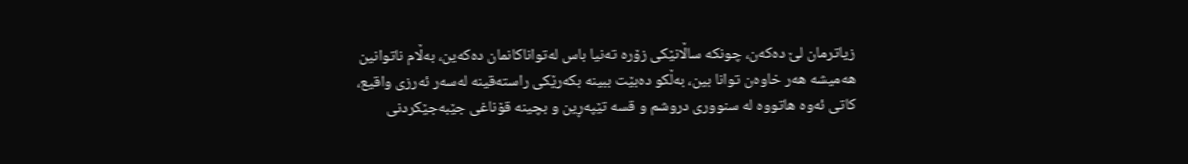زیاترمان لێ ده‌كه‌ن، چونكه‌ ساڵانێكی زۆره‌ ته‌نیا باس له‌تواناكانمان ده‌كه‌ین، به‌ڵام ناتوانین هه‌میشه‌ هه‌ر خاوه‌ن توانا بین، به‌ڵكو ده‌بێت ببینه‌ بكه‌رێكی راسته‌قینه‌ له‌سه‌ر ئه‌رزی واقیع، كاتی ئه‌وه‌ هاتووه‌ له‌ سنووری دروشم و قسه‌ تێپه‌ڕ‌ین و بچینه‌ قۆناغی جێبه‌جێكردنی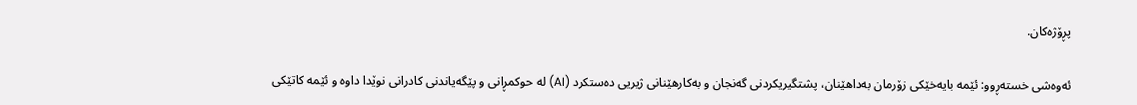پڕ‌ۆژه‌كان.

ئه‌وه‌شی خسته‌ڕ‌وو: ئێمه‌ بایه‌خێكی زۆرمان به‌داهێنان، پشتگیریكردنی گه‌نجان و به‌كارهێنانی ژیریی ده‌ستكرد (AI) له‌ حوكمڕ‌انی و پێگه‌یاندنی كادرانی نوێدا داوه‌ و ئێمه‌ كاتێكی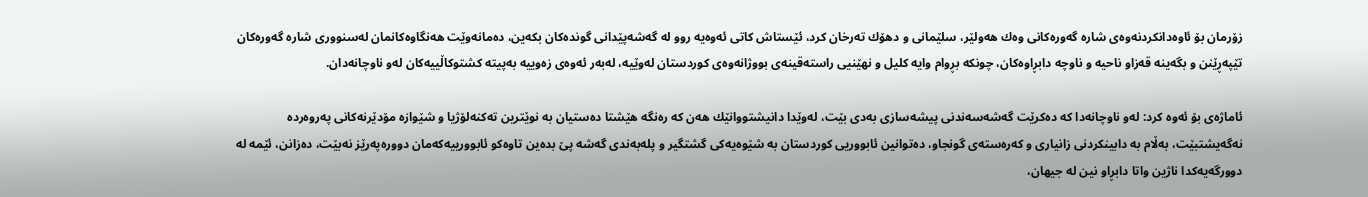زۆرمان بۆ ئاوه‌دانكردنه‌وه‌ی شاره‌ گه‌وره‌كانی وه‌ك هه‌ولێر، سلێمانی و دهۆك ته‌رخان كرد، ئێستاش كاتی ئه‌وه‌یه‌ روو له‌ گه‌شه‌پێدانی گونده‌كان بكه‌ین، ده‌مانه‌وێت هه‌نگاوه‌كانمان له‌سنووری شاره‌ گه‌وره‌كان تێپه‌ڕ‌ێنن و بگه‌ینه‌ قه‌زاو ناحیه‌ و ناوچه‌ دابڕ‌اوه‌كان، چونكه‌ بڕ‌وام وایه‌ كلیل و نهێنیی راسته‌قینه‌ی بووژانه‌وه‌ی كوردستان له‌وێیه‌، له‌به‌ر ئه‌وه‌ی زه‌وییه‌ به‌پیته‌ كشتوكاڵییه‌كان له‌و ناوچانه‌دان.

ئاماژه‌ی بۆ ئه‌وه‌ كرد: له‌و ناوچانه‌دا كه‌ ده‌كرێت گه‌شه‌سه‌ندنی پیشه‌سازی به‌دی بێت، له‌وێدا دانیشتووانێك هه‌ن كه‌ ره‌نگه‌ هێشتا ده‌ستیان به‌ نوێترین ته‌كنه‌لۆژیا و شێوازه‌ مۆدێرنه‌كانی په‌روه‌رده‌ نه‌گه‌یشتبێت، به‌ڵام به‌ دابینكردنی زانیاری و كه‌ره‌سته‌ی گونجاو، ده‌توانین ئابووریی كوردستان به‌ شێوه‌یه‌كی گشتگیر و پله‌به‌ندی گه‌شه‌ پێ بده‌ین تاوه‌كو ئابوورییه‌كه‌مان دووره‌په‌رێز نه‌بێت، ده‌زانن، ئێمه‌ له‌ دوورگه‌یه‌كدا ناژین واتا دابڕ‌او نین له‌ جیهان،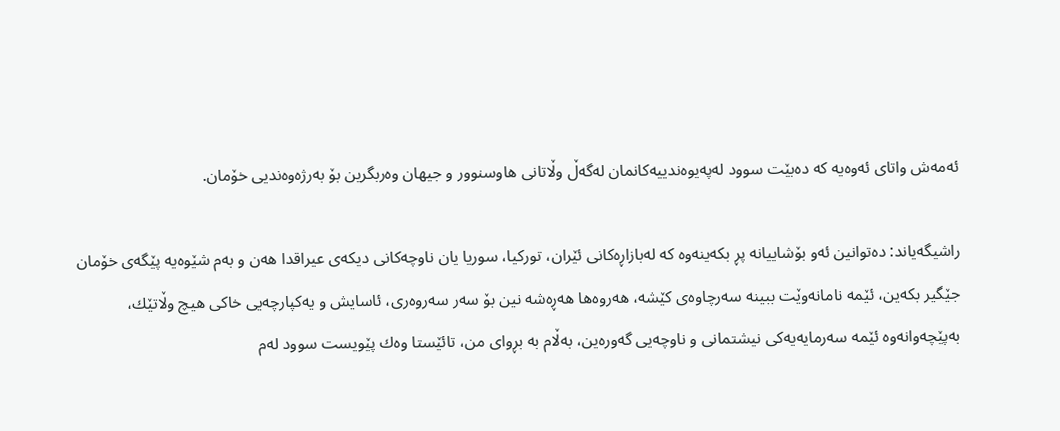ئه‌مه‌ش واتای ئه‌وه‌یه‌ كه‌ ده‌بێت سوود له‌په‌یوه‌ندییه‌كانمان له‌گه‌ڵ وڵاتانی هاوسنوور و جیهان وه‌ربگرین بۆ به‌رژه‌وه‌ندیی خۆمان.

راشیگه‌یاند: ده‌توانین ئه‌و بۆشاییانه‌ پڕ‌ بكه‌ینه‌وه‌ كه‌ له‌بازاڕ‌ه‌كانی ئێران، توركیا، سوریا یان ناوچه‌كانی دیكه‌ی عیراقدا هه‌ن و به‌م شێوه‌یه‌ پێگه‌ی خۆمان جێگیر بكه‌ین، ئێمه‌ نامانه‌وێت ببینه‌ سه‌رچاوه‌ی كێشه‌، هه‌روه‌ها هه‌ڕ‌ه‌شه‌ نین بۆ سه‌ر سه‌روه‌ری، ئاسایش و یه‌كپارچه‌یی خاكی هیچ وڵاتێك، به‌پێچه‌وانه‌وه‌ ئێمه‌ سه‌رمایه‌یه‌كی نیشتمانی و ناوچه‌یی گه‌وره‌ین، به‌ڵام به‌ بڕ‌وای من، تائێستا وه‌ك پێویست سوود له‌م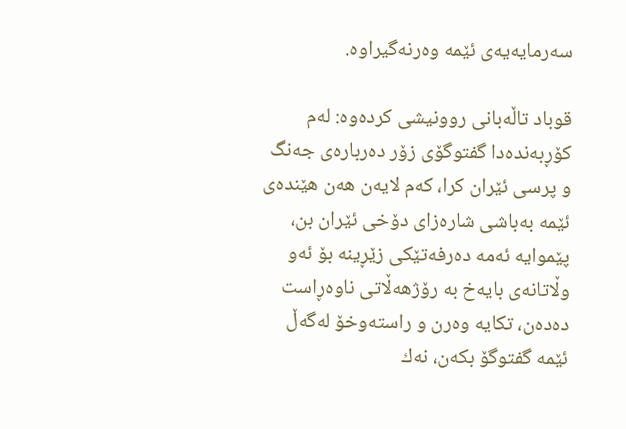سه‌رمایه‌یه‌ی ئێمه‌ وه‌رنه‌گیراوه‌.

قوباد تاڵه‌بانی روونیشی كرده‌وه‌: له‌م كۆڕبه‌نده‌دا گفتوگۆی زۆر ده‌رباره‌ی جه‌نگ و پرسی ئێران كرا، كه‌م لایه‌ن هه‌ن هێنده‌ی ئێمه‌ به‌باشی شاره‌زای دۆخی ئێران بن، پێموایه‌ ئه‌مه‌ ده‌رفه‌تێكی زێڕ‌ینه‌ بۆ ئه‌و وڵاتانه‌ی بایه‌خ به‌ رۆژهه‌ڵاتی ناوه‌ڕ‌است ده‌ده‌ن، تكایه‌ وه‌رن و راسته‌وخۆ له‌گه‌ڵ ئێمه‌ گفتوگۆ بكه‌ن، نه‌ك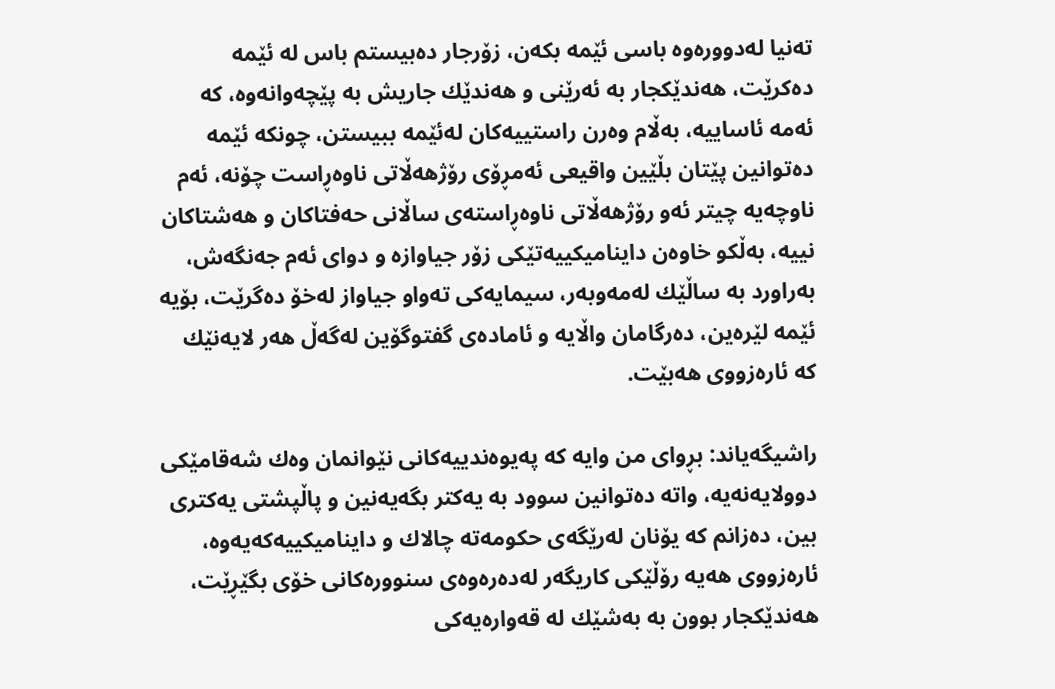ته‌نیا له‌دووره‌وه‌ باسی ئێمه‌ بكه‌ن، زۆرجار ده‌بیستم باس له‌ ئێمه‌ ده‌كرێت، هه‌ندێكجار به‌ ئه‌رێنی و هه‌ندێك جاریش به‌ پێچه‌وانه‌وه‌، كه‌ ئه‌مه‌ ئاساییه‌، به‌ڵام وه‌رن راستییه‌كان له‌ئێمه‌ ببیستن، چونكه‌ ئێمه‌ ده‌توانین پێتان بڵێین واقیعی ئه‌مڕ‌ۆی رۆژهه‌ڵاتی ناوه‌ڕ‌است چۆنه‌، ئه‌م ناوچه‌یه‌ چیتر ئه‌و رۆژهه‌ڵاتی ناوه‌ڕ‌استه‌ی ساڵانی حه‌فتاكان و هه‌شتاكان نییه‌، به‌ڵكو خاوه‌ن داینامیكییه‌تێكی زۆر جیاوازه‌ و دوای ئه‌م جه‌نگه‌ش، به‌راورد به‌ ساڵێك له‌مه‌وبه‌ر، سیمایه‌كی ته‌واو جیاواز له‌خۆ ده‌گرێت، بۆیه‌ ئێمه‌ لێره‌ین، ده‌رگامان واڵایه‌ و ئاماده‌ی گفتوگۆین له‌گه‌ڵ هه‌ر لایه‌نێك كه‌ ئاره‌زووی هه‌بێت.

راشیگه‌یاند: بڕ‌وای من وایه‌ كه‌ په‌یوه‌ندییه‌كانی نێوانمان وه‌ك شه‌قامێكی دوولایه‌نه‌یه‌، واته‌ ده‌توانین سوود به‌ یه‌كتر بگه‌یه‌نین و پاڵپشتی یه‌كتری بین، ده‌زانم كه‌ یۆنان له‌رێگه‌ی حكومه‌ته‌ چالاك و داینامیكییه‌كه‌یه‌وه‌، ئاره‌زووی هه‌یه‌ رۆڵێكی كاریگه‌ر له‌ده‌ره‌وه‌ی سنووره‌كانی خۆی بگێڕ‌ێت، هه‌ندێكجار بوون به‌ به‌شێك له‌ قه‌واره‌یه‌كی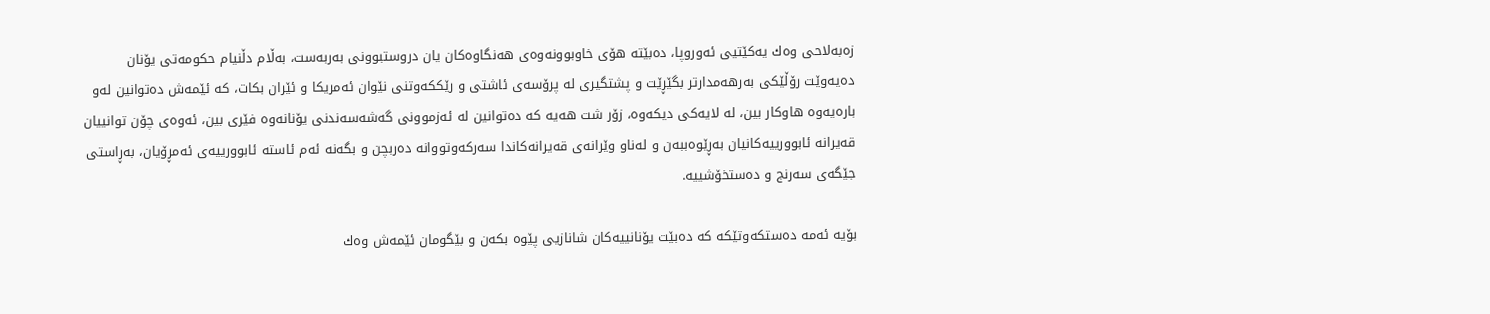زه‌به‌لاحی وه‌ك یه‌كێتیی ئه‌وروپا، ده‌بێته‌ هۆی خاوبوونه‌وه‌ی هه‌نگاوه‌كان یان دروستبوونی به‌ربه‌ست، به‌ڵام دڵنیام حكومه‌تی یۆنان ده‌یه‌وێت رۆڵێكی به‌رهه‌مدارتر بگێڕ‌ێت و پشتگیری له‌ پرۆسه‌ی ئاشتی و رێككه‌وتنی نێوان ئه‌مریكا و ئێران بكات، كه‌ ئێمه‌ش ده‌توانین له‌و باره‌یه‌وه‌ هاوكار بین، له‌ لایه‌كی دیكه‌وه‌، زۆر شت هه‌یه‌ كه‌ ده‌توانین له‌ ئه‌زموونی گه‌شه‌سه‌ندنی یۆنانه‌وه‌ فێری بین، ئه‌وه‌ی چۆن توانییان قه‌یرانه‌ ئابوورییه‌كانیان به‌ڕ‌ێوه‌ببه‌ن و له‌ناو وێرانه‌ی قه‌یرانه‌كاندا سه‌ركه‌وتووانه‌ ده‌ربچن و بگه‌نه‌ ئه‌م ئاسته‌ ئابوورییه‌ی ئه‌مڕ‌ۆیان، به‌ڕ‌استی جێگه‌ی سه‌رنج و ده‌ستخۆشییه‌.

بۆیه‌ ئه‌مه‌ ده‌ستكه‌وتێكه‌ كه‌ ده‌بێت یۆنانییه‌كان شانازیی پێوه‌ بكه‌ن و بێگومان ئێمه‌ش وه‌ك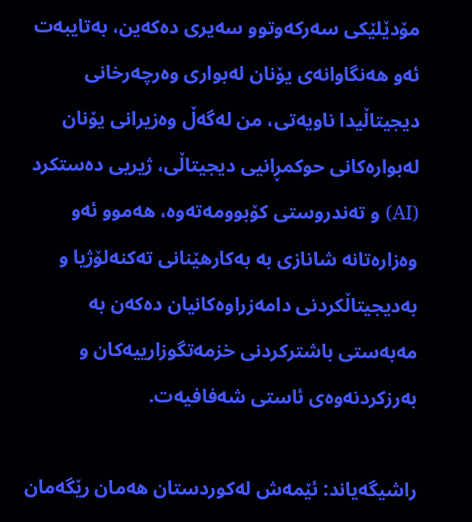مۆدێلێكی سه‌ركه‌وتوو سه‌یری ده‌كه‌ین، به‌تایبه‌ت ئه‌و هه‌نگاوانه‌ی یۆنان له‌بواری وه‌رچه‌رخانی دیجیتاڵیدا ناویه‌تی، من له‌گه‌ڵ وه‌زیرانی یۆنان له‌بواره‌كانی حوكمڕ‌انیی دیجیتاڵی، ژیریی ده‌ستكرد (AI) و ته‌ندروستی كۆبوومه‌ته‌وه‌، هه‌موو ئه‌و وه‌زاره‌تانه‌ شانازی به‌ به‌كارهێنانی ته‌كنه‌لۆژیا و به‌دیجیتاڵكردنی دامه‌زراوه‌كانیان ده‌كه‌ن به‌ مه‌به‌ستی باشتركردنی خزمه‌تگوزارییه‌كان و به‌رزكردنه‌وه‌ی ئاستی شه‌فافیه‌ت.

راشیگه‌یاند: ئێمه‌ش له‌كوردستان هه‌مان رێگه‌مان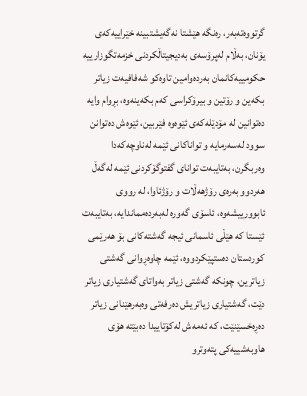گرتووه‌ته‌به‌ر، ره‌نگه‌ هێشتا نه‌گه‌یشتبینه‌ خێراییه‌كه‌ی یۆنان، به‌ڵام له‌پرۆسه‌ی به‌دیجیتاڵكردنی خزمه‌تگوزارییه‌ حكومییه‌كانمان به‌رده‌وامین تاوه‌كو شه‌فافیه‌ت زیاتر بكه‌ین و رۆتین و بیرۆكراسی كه‌م بكه‌ینه‌وه‌، بڕ‌وام وایه‌ ده‌توانین له‌ مۆدێله‌كه‌ی ئێوه‌وه‌ فێربین، ئێوه‌ش ده‌توانن سوود له‌سه‌رمایه‌ و تواناكانی ئێمه‌ له‌ناوچه‌كه‌دا وه‌ربگرن، به‌تایبه‌ت توانای گفتوگۆكردنی ئێمه‌ له‌گه‌ڵ هه‌ردوو به‌ره‌ی رۆژهه‌ڵات و رۆژئاوا، له‌ رووی ئابوورییشه‌وه‌، ئاسۆی گه‌وره‌ له‌به‌رده‌مماندایه‌، به‌تایبه‌ت ئێستا كه‌ هێڵی ئاسمانی ئیجه‌ گه‌شته‌كانی بۆ هه‌رێمی كوردستان ده‌ستپێكردووه‌، ئێمه‌ چاوه‌ڕ‌وانی گه‌شتی زیاترین، چونكه‌ گه‌شتی زیاتر به‌واتای گه‌شتیاری زیاتر دێت، گه‌شتیاری زیاتریش ده‌رفه‌تی وه‌به‌رهێنانی زیاتر ده‌ڕ‌ه‌خسێنێت، كه‌ ئه‌مه‌ش له‌كۆتاییدا ده‌بێته‌ هۆی هاوبه‌شییه‌كی پته‌وترو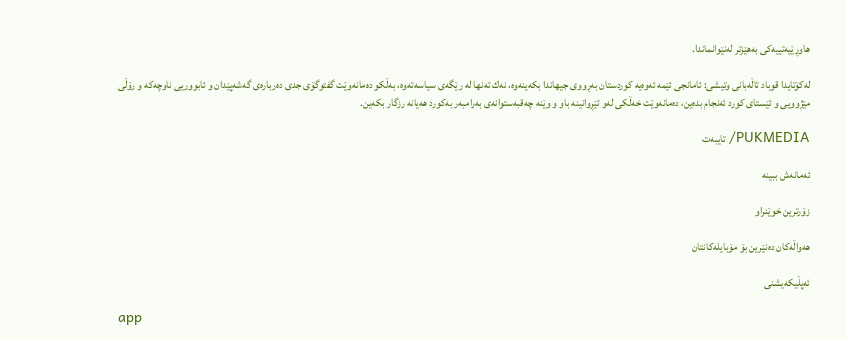هاوڕ‌ێیه‌تییه‌كی به‌هێزتر له‌نێوانماندا.

له‌كۆتایدا قوباد تاڵه‌بانی وتیشی: ئامانجی ئێمه‌ ئه‌وه‌یه‌ كوردستان به‌ڕ‌ووی جیهاندا بكه‌ینه‌وه‌، نه‌ك ته‌نها له‌ رێگه‌ی سیاسه‌ته‌وه‌، به‌ڵكو ده‌مانه‌وێت گفتوگۆی جدی ده‌رباره‌ی گه‌شه‌پێدان و ئابووریی ناوچه‌كه‌ و رۆڵی مێژوویی و ئێستای كورد ئه‌نجام بده‌ین، ده‌مانه‌وێت خه‌ڵكی له‌و تێڕ‌وانینه‌ باو و وێنه‌ چه‌قبه‌ستوانه‌ی به‌رامبه‌ر به‌كورد هه‌یانه‌ رزگار بكه‌ین.

PUKMEDIA/ تایبەت

ئەمانەش ببینە

زۆرترین خوێنراو

هەواڵەکان دەنێرین بۆ مۆبایلەکانتان

ئەپڵیکەیشنی

app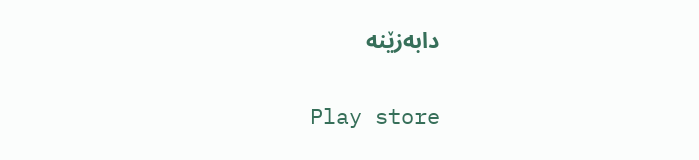دابەزێنە

Play store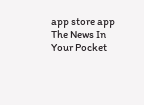app store app
The News In Your Pocket